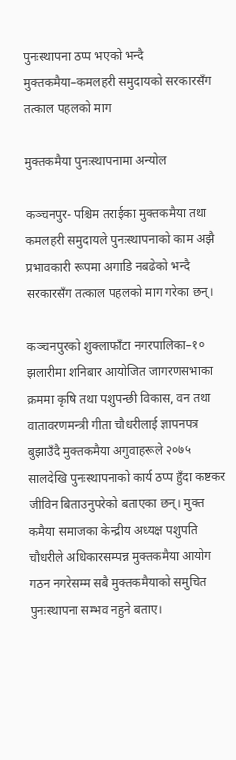पुनःस्थापना ठप्प भएको भन्दै मुक्तकमैया–कमलहरी समुदायको सरकारसँग तत्काल पहलको माग

मुक्तकमैया पुनःस्थापनामा अन्योल

कञ्चनपुर- पश्चिम तराईका मुक्तकमैया तथा कमलहरी समुदायले पुनःस्थापनाको काम अझै प्रभावकारी रूपमा अगाडि नबढेको भन्दै सरकारसँग तत्काल पहलको माग गरेका छन्।

कञ्चनपुरको शुक्लाफाँटा नगरपालिका–१० झलारीमा शनिबार आयोजित जागरणसभाका क्रममा कृषि तथा पशुपन्छी विकास, वन तथा वातावरणमन्त्री गीता चौधरीलाई ज्ञापनपत्र बुझाउँदै मुक्तकमैया अगुवाहरूले २०७५ सालदेखि पुनःस्थापनाको कार्य ठप्प हुँदा कष्टकर जीविन बिताउनुपरेको बताएका छन्। मुक्त कमैया समाजका केन्द्रीय अध्यक्ष पशुपति चौधरीले अधिकारसम्पन्न मुक्तकमैया आयोग गठन नगरेसम्म सबै मुक्तकमैयाको समुचित पुनःस्थापना सम्भव नहुने बताए।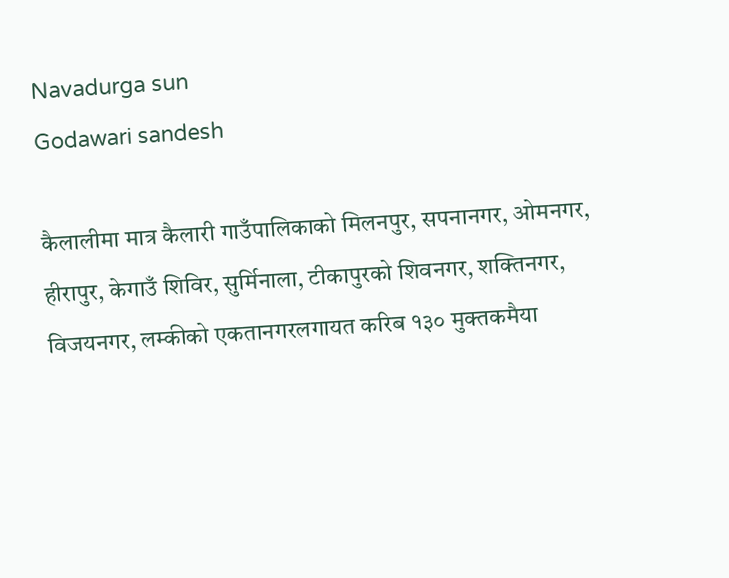Navadurga sun
Godawari sandesh

कैलालीमा मात्र कैलारी गाउँपालिकाको मिलनपुर, सपनानगर, ओमनगर, हीरापुर, केगाउँ शिविर, सुर्मिनाला, टीकापुरको शिवनगर, शक्तिनगर, विजयनगर, लम्कीको एकतानगरलगायत करिब १३० मुक्तकमैया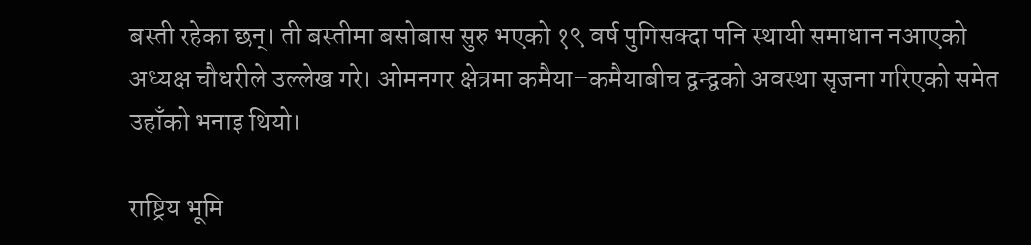बस्ती रहेका छन्। ती बस्तीमा बसोबास सुरु भएको १९ वर्ष पुगिसक्दा पनि स्थायी समाधान नआएको अध्यक्ष चौधरीले उल्लेख गरे। ओमनगर क्षेत्रमा कमैया–कमैयाबीच द्वन्द्वको अवस्था सृजना गरिएको समेत उहाँको भनाइ थियो।

राष्ट्रिय भूमि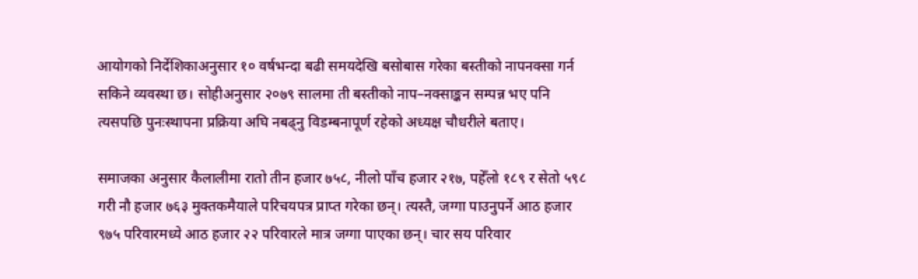आयोगको निर्देशिकाअनुसार १० वर्षभन्दा बढी समयदेखि बसोबास गरेका बस्तीको नापनक्सा गर्न सकिने व्यवस्था छ। सोहीअनुसार २०७९ सालमा ती बस्तीको नाप–नक्साङ्कन सम्पन्न भए पनि त्यसपछि पुनःस्थापना प्रक्रिया अघि नबढ्नु विडम्बनापूर्ण रहेको अध्यक्ष चौधरीले बताए।

समाजका अनुसार कैलालीमा रातो तीन हजार ७५८, नीलो पाँच हजार २१७, पहेँलो १८९ र सेतो ५९८ गरी नौ हजार ७६३ मुक्तकमैयाले परिचयपत्र प्राप्त गरेका छन्। त्यस्तै, जग्गा पाउनुपर्ने आठ हजार ९७५ परिवारमध्ये आठ हजार २२ परिवारले मात्र जग्गा पाएका छन्। चार सय परिवार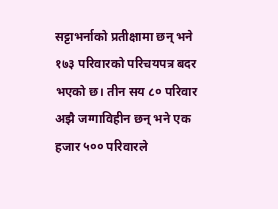सट्टाभर्नाको प्रतीक्षामा छन् भने १७३ परिवारको परिचयपत्र बदर भएको छ। तीन सय ८० परिवार अझै जग्गाविहीन छन् भने एक हजार ५०० परिवारले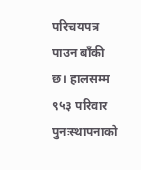परिचयपत्र पाउन बाँकी छ। हालसम्म ९५३ परिवार पुनःस्थापनाको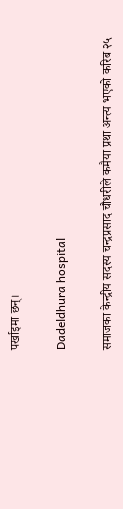पर्खाइमा छन्।

Dadeldhura hospital

समाजका केन्द्रीय सदस्य चन्द्रप्रसाद चौधरीले कमैया प्रथा अन्त्य भएको करिब २५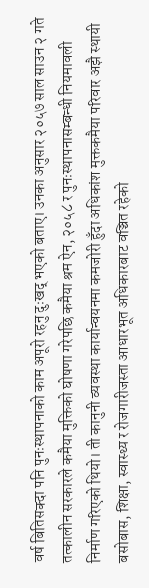वर्ष बितिसक्दा पनि पुनःस्थापनाको काम अपूरो रहनु दुःखद् भएको बताए। उनका अनुसार २०५७ साल साउन २ गते तत्कालीन सरकारले कमैया मुक्तिको घोषणा गरेपछि कमैया श्रम ऐन, २०५८ र पुनःस्थापनासम्बन्धी नियमावली निर्माण गरिएको थियो। ती कानुनी व्यवस्था कार्यान्वयनमा कमजोरी हुँदा अधिकांश मुक्तकमैया परिवार अझै स्थायी बसोबास, शिक्षा, स्वास्थ्य र रोजगारीजस्ता आधारभूत अधिकारबाट वञ्चित रहेको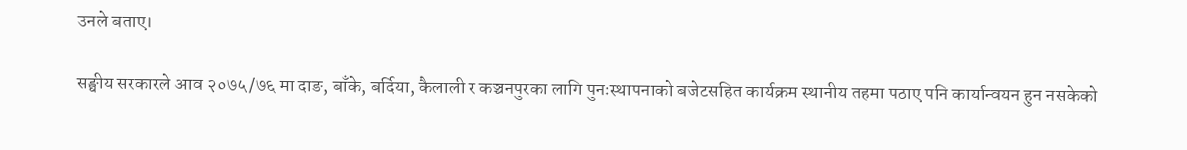उनले बताए।

सङ्घीय सरकारले आव २०७५/७६ मा दाङ, बाँके, बर्दिया, कैलाली र कञ्चनपुरका लागि पुनःस्थापनाको बजेटसहित कार्यक्रम स्थानीय तहमा पठाए पनि कार्यान्वयन हुन नसकेको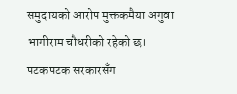समुदायको आरोप मुक्तकमैया अगुवा भागीराम चौधरीको रहेको छ। पटकपटक सरकारसँग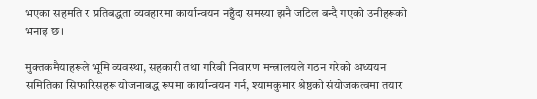भएका सहमति र प्रतिबद्धता व्यवहारमा कार्यान्वयन नहुँदा समस्या झनै जटिल बन्दै गएको उनीहरूको भनाइ छ।

मुक्तकमैयाहरूले भूमि व्यवस्था, सहकारी तथा गरिबी निवारण मन्त्रालयले गठन गरेको अध्ययन समितिका सिफारिसहरू योजनाबद्ध रूपमा कार्यान्वयन गर्न, श्यामकुमार श्रेष्ठको संयोजकत्वमा तयार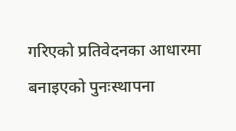गरिएको प्रतिवेदनका आधारमा बनाइएको पुनःस्थापना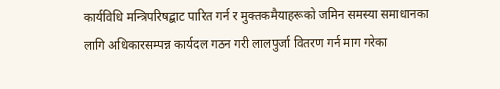कार्यविधि मन्त्रिपरिषद्बाट पारित गर्न र मुक्तकमैयाहरूको जमिन समस्या समाधानका लागि अधिकारसम्पन्न कार्यदल गठन गरी लालपुर्जा वितरण गर्न माग गरेका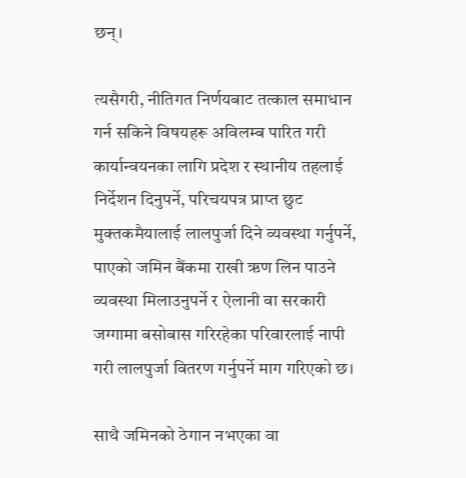छन्।

त्यसैगरी, नीतिगत निर्णयबाट तत्काल समाधान गर्न सकिने विषयहरू अविलम्ब पारित गरी कार्यान्वयनका लागि प्रदेश र स्थानीय तहलाई निर्देशन दिनुपर्ने, परिचयपत्र प्राप्त छुट मुक्तकमैयालाई लालपुर्जा दिने व्यवस्था गर्नुपर्ने, पाएको जमिन बैंकमा राखी ऋण लिन पाउने व्यवस्था मिलाउनुपर्ने र ऐलानी वा सरकारी जग्गामा बसोबास गरिरहेका परिवारलाई नापी गरी लालपुर्जा वितरण गर्नुपर्ने माग गरिएको छ।

साथै जमिनको ठेगान नभएका वा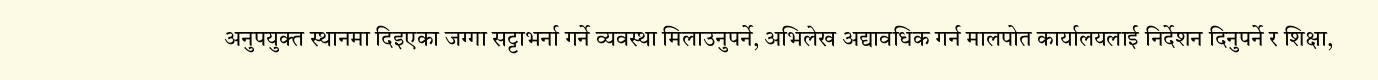अनुपयुक्त स्थानमा दिइएका जग्गा सट्टाभर्ना गर्ने व्यवस्था मिलाउनुपर्ने, अभिलेख अद्यावधिक गर्न मालपोत कार्यालयलाई निर्देशन दिनुपर्ने र शिक्षा,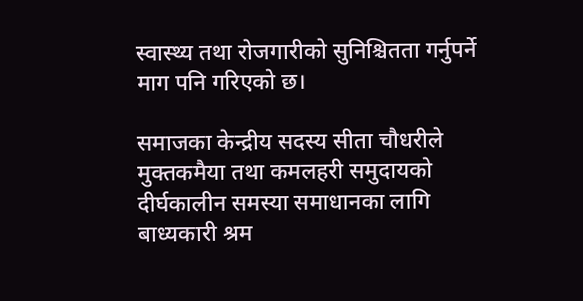स्वास्थ्य तथा रोजगारीको सुनिश्चितता गर्नुपर्ने माग पनि गरिएको छ।

समाजका केन्द्रीय सदस्य सीता चौधरीले मुक्तकमैया तथा कमलहरी समुदायको दीर्घकालीन समस्या समाधानका लागि बाध्यकारी श्रम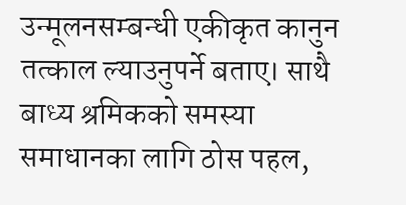उन्मूलनसम्बन्धी एकीकृत कानुन तत्काल ल्याउनुपर्ने बताए। साथै बाध्य श्रमिकको समस्या समाधानका लागि ठोस पहल,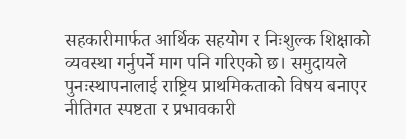सहकारीमार्फत आर्थिक सहयोग र निःशुल्क शिक्षाको व्यवस्था गर्नुपर्ने माग पनि गरिएको छ। समुदायले पुनःस्थापनालाई राष्ट्रिय प्राथमिकताको विषय बनाएर नीतिगत स्पष्टता र प्रभावकारी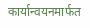कार्यान्वयनमार्फत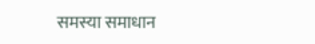समस्या समाधान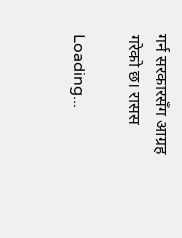गर्न सरकारसँग आग्रह गरेको छ। रासस

Loading...